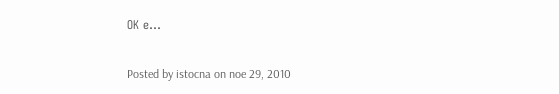ОК е…

Posted by istocna on noe 29, 2010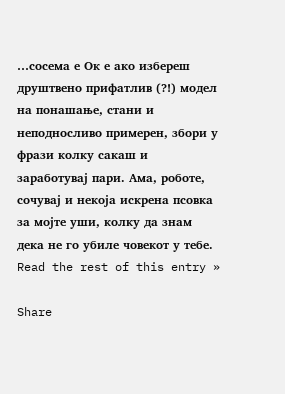…сосема е Ок е ако избереш друштвено прифатлив (?!) модел на понашање, стани и неподносливо примерен, збори у фрази колку сакаш и заработувај пари. Ама, роботе, сочувај и некоја искрена псовка за мојте уши, колку да знам дека не го убиле човекот у тебе. Read the rest of this entry »

Share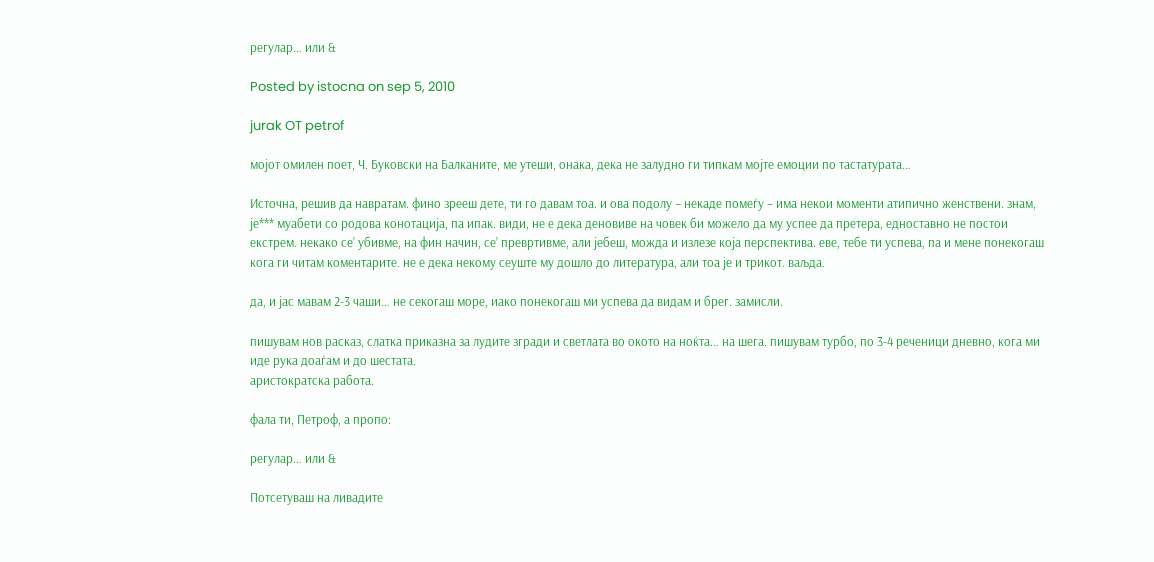регулар… или &

Posted by istocna on sep 5, 2010

jurak OT petrof

мојот омилен поет, Ч. Буковски на Балканите, ме утеши, онака, дека не залудно ги типкам мојте емоции по тастатурата…

Источна, решив да навратам. фино зрееш дете, ти го давам тоа. и ова подолу – некаде помеѓу – има некои моменти атипично женствени. знам, је*** муабети со родова конотација, па ипак. види, не е дека деновиве на човек би можело да му успее да претера, едноставно не постои екстрем. некако се’ убивме, на фин начин, се’ превртивме, али јебеш, можда и излезе која перспектива. еве, тебе ти успева, па и мене понекогаш кога ги читам коментарите. не е дека некому сеуште му дошло до литература, али тоа је и трикот. ваљда.

да, и јас мавам 2-3 чаши… не секогаш море, иако понекогаш ми успева да видам и брег. замисли.

пишувам нов расказ, слатка приказна за лудите згради и светлата во окото на ноќта… на шега. пишувам турбо, по 3-4 реченици дневно, кога ми иде рука доаѓам и до шестата.
аристократска работа.

фала ти, Петроф, а пропо:

регулар… или &

Потсетуваш на ливадите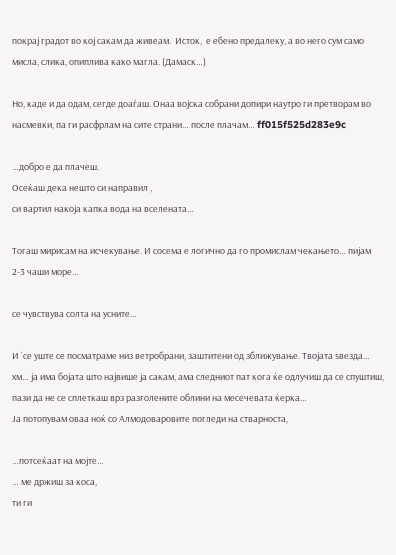покрај градот во кој сакам да живеам.  Исток,  е ебено предалеку, а во него сум само мисла, слика, опиплива како магла. (Дамаск…)

Но, каде и да одам, сегде доаѓаш. Онаа војска собрани допири наутро ги претворам во насмевки, па ги расфрлам на сите страни… после плачам… ff015f525d283e9c

…добро е да плачеш.
Осеќаш дека нешто си направил ,
си вартил накоја капка вода на вселената…

Тогаш мирисам на исчекување. И сосема е логично да го промислам чекањето… пијам 2-3 чаши море…

се чувствува солта на усните…

И `се уште се посматраме низ ветробрани, заштитени од зближување. Твојата ѕвезда… хм… ја има бојата што највише ја сакам, ама следниот пат кога ќе одлучиш да се спуштиш, пази да не се сплеткаш врз разголените облини на месечевата ќерка…
Ја потопувам оваа ноќ со Алмодоваровите погледи на стварноста,

…потсеќаат на мојте…
… ме држиш за коса,
ти ги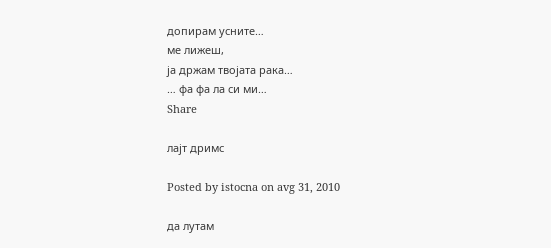допирам усните…
ме лижеш,
ја држам твојата рака…
… фа фа ла си ми…
Share

лајт дримс

Posted by istocna on avg 31, 2010

да лутам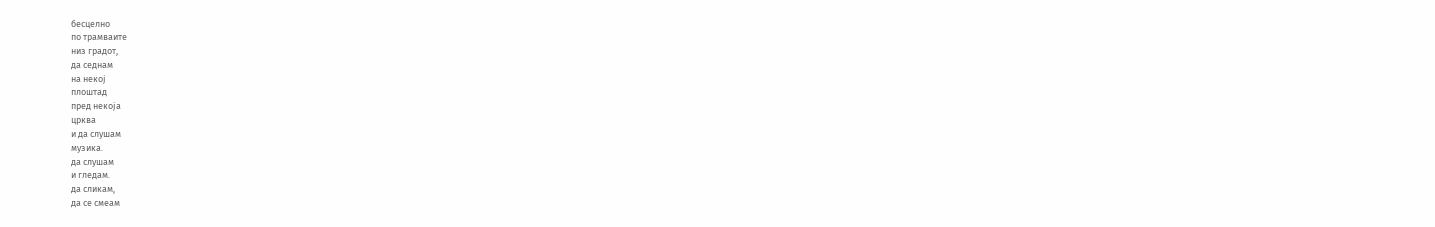бесцелно
по трамваите
низ градот,
да седнам
на некој
плоштад
пред некоја
црква
и да слушам
музика.
да слушам
и гледам.
да сликам,
да се смеам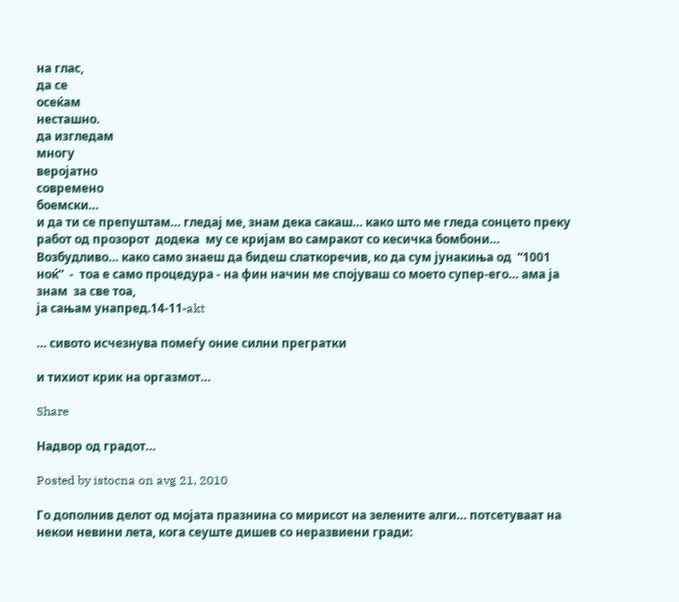на глас,
да се
осеќам
несташно.
да изгледам
многу
веројатно
современо
боемски…
и да ти се препуштам… гледај ме, знам дека сакаш… како што ме гледа сонцето преку работ од прозорот  додека  му се кријам во самракот со кесичка бомбони… Возбудливо… како само знаеш да бидеш слаткоречив, ко да сум јунакиња од  “1001 ноќ“  -  тоа е само процедура - на фин начин ме спојуваш со моето супер-его… ама ја знам  за све тоа,
ја сањам унапред.14-11-akt

… сивото исчезнува помеѓу оние силни прегратки

и тихиот крик на оргазмот…

Share

Hадвор од градот…

Posted by istocna on avg 21, 2010

Го дополнив делот од мојата празнина со мирисот на зелените алги… потсетуваат на некои невини лета, кога сеуште дишев со неразвиени гради: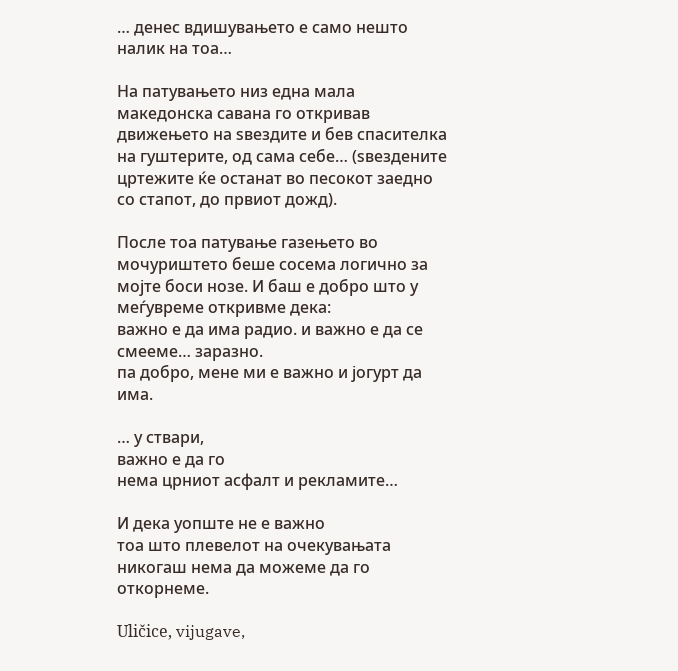… денес вдишувањето е само нешто налик на тоа…

На патувањето низ една мала македонска савана го откривав движењето на ѕвездите и бев спасителка на гуштерите, од сама себе… (ѕвездените цртежите ќе останат во песокот заедно со стапот, до првиот дожд).

После тоа патување газењето во мочуриштето беше сосема логично за мојте боси нозе. И баш е добро што у меѓувреме откривме дека:
важно е да има радио. и важно е да се смееме… заразно.
па добро, мене ми е важно и јогурт да има.

… у ствари,
важно е да го
нема црниот асфалт и рекламите…

И дека уопште не е важно
тоа што плевелот на очекувањата
никогаш нема да можеме да го откорнеме.

Uličice, vijugave,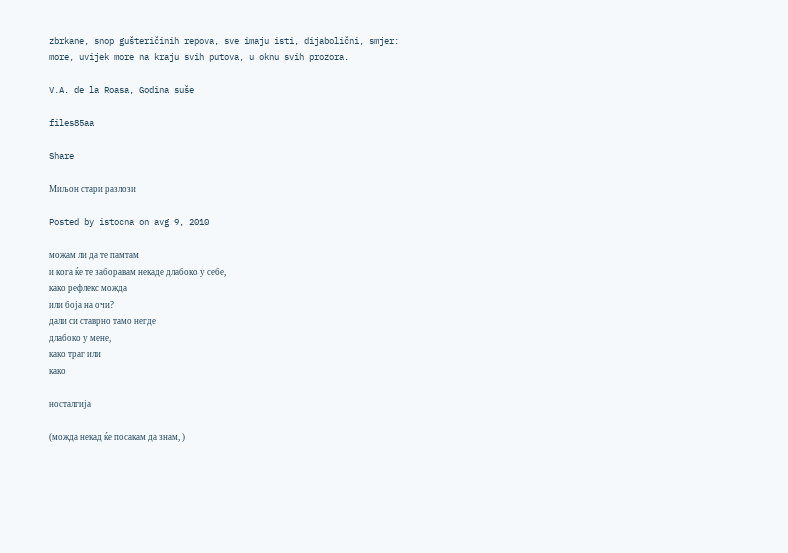zbrkane, snop gušteričinih repova, sve imaju isti, dijabolični, smjer:
more, uvijek more na kraju svih putova, u oknu svih prozora.

V.A. de la Roasa, Godina suše

files85aa

Share

Mиљон стари разлози

Posted by istocna on avg 9, 2010

можам ли да те памтам
и кога ќе те заборавам некаде длабоко у себе,
како рефлекс можда
или боја на очи?
дали си ставрно тамо негде
длабоко у мене,
како траг или
како

носталгија

(можда некад ќе посакам да знам, )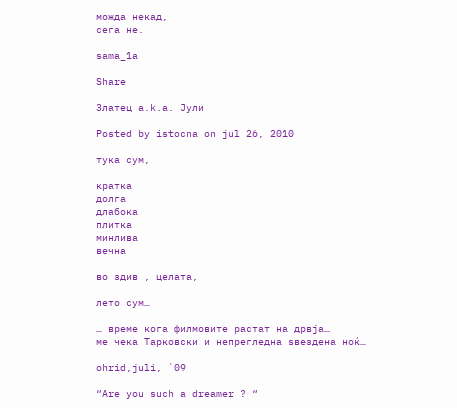можда некад,
сега не.

sama_1a

Share

Златец a.k.a. Јули

Posted by istocna on jul 26, 2010

тука сум,

кратка
долга
длабока
плитка
минлива
вечна

во здив , целата,

лето сум…

… време кога филмовите растат на дрвја…
ме чека Тарковски и непрегледна ѕвездена ноќ…

ohrid,juli, `09

“Are you such a dreamer ? “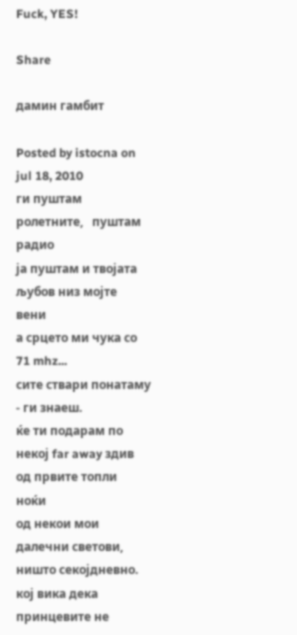Fuck, YES!

Share

дамин гамбит

Posted by istocna on jul 18, 2010
ги пуштам ролетните,   пуштам радио
ја пуштам и твојата љубов низ мојте  вени
а срцето ми чука со 71 mhz...
сите ствари понатаму - ги знаеш.
ќе ти подарам по некој far away здив од првите топли  ноќи
од некои мои далечни светови,
ништо секојдневно.
кој вика дека принцевите не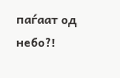паѓаат од небо?!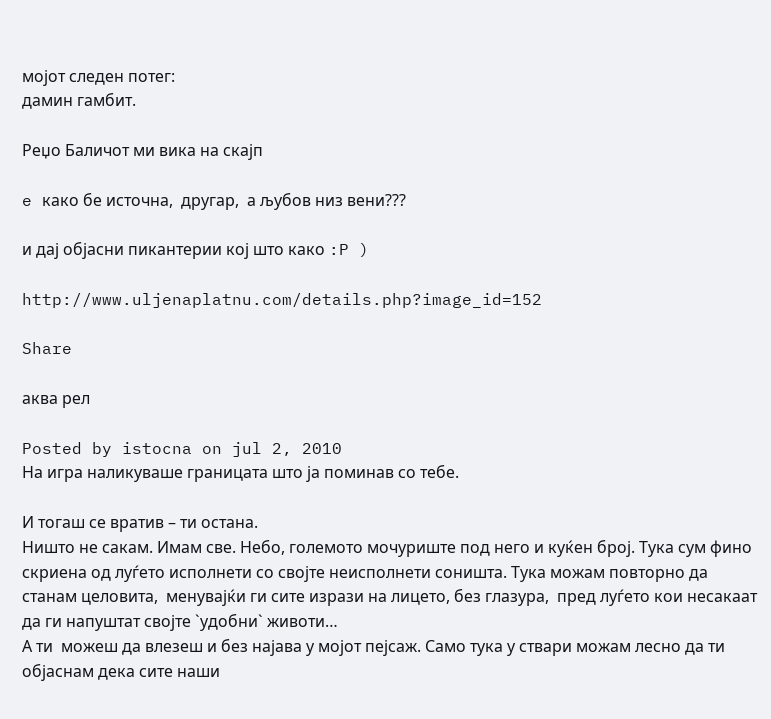мојот следен потег:
дамин гамбит.

Реџо Баличот ми вика на скајп

e како бе источна,  другар,  а љубов низ вени???

и дај објасни пикантерии кој што како :P )

http://www.uljenaplatnu.com/details.php?image_id=152

Share

аква рел

Posted by istocna on jul 2, 2010
На игра наликуваше границата што ја поминав со тебе.

И тогаш се вратив – ти остана.
Ништо не сакам. Имам све. Небо, големото мочуриште под него и куќен број. Тука сум фино скриена од луѓето исполнети со својте неисполнети соништа. Тука можам повторно да станам целовита,  менувајќи ги сите изрази на лицето, без глазура,  пред луѓето кои несакаат да ги напуштат својте `удобни` животи…
А ти  можеш да влезеш и без најава у мојот пејсаж. Само тука у ствари можам лесно да ти објаснам дека сите наши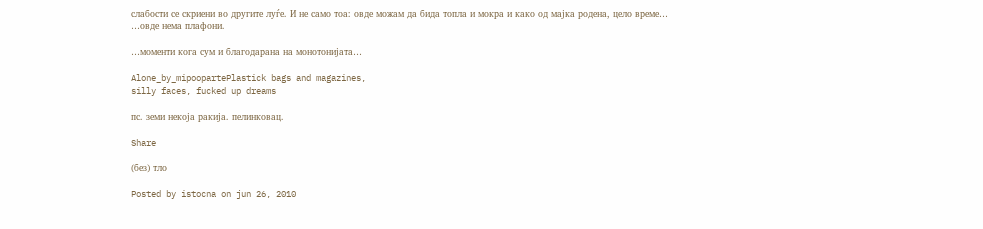слабости се скриени во другите луѓе. И не само тоа: овде можам да бида топла и мокра и како од мајка родена, цело време…
…овде нема плафони.

…моменти кога сум и благодарана на монотонијата…

Alone_by_mipoopartePlastick bags and magazines,
silly faces, fucked up dreams

пс. земи некоја ракија. пелинковац.

Share

(без) тло

Posted by istocna on jun 26, 2010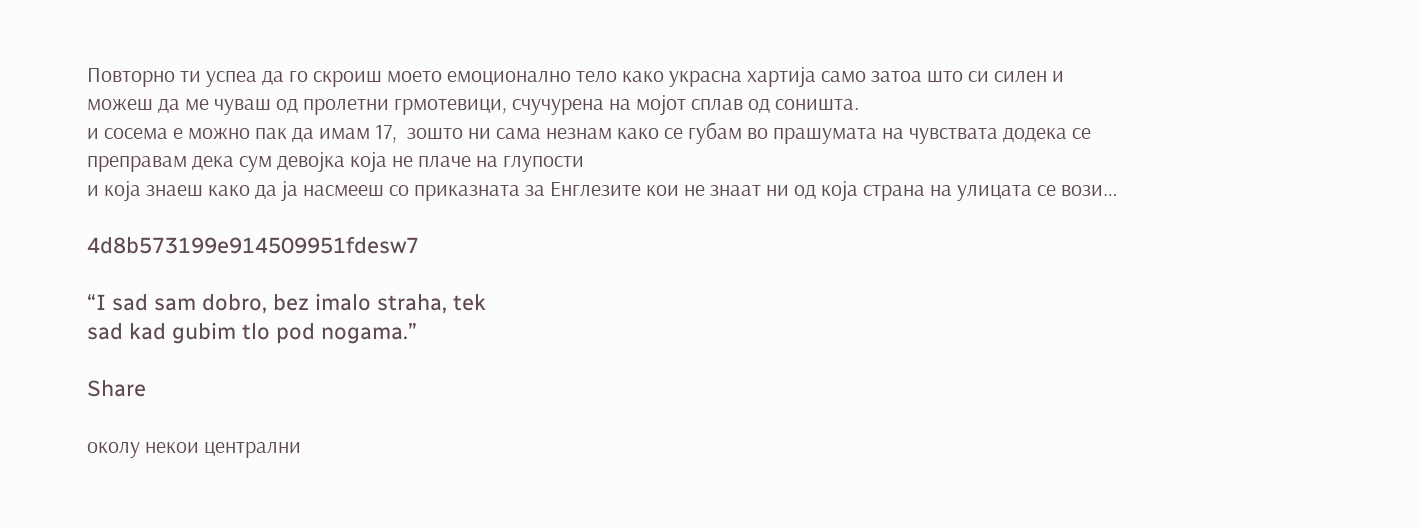Повторно ти успеа да го скроиш моето емоционално тело како украсна хартија само затоа што си силен и можеш да ме чуваш од пролетни грмотевици, счучурена на мојот сплав од соништа.
и сосема е можно пак да имам 17,  зошто ни сама незнам како се губам во прашумата на чувствата додека се преправам дека сум девојка која не плаче на глупости
и која знаеш како да ја насмееш со приказната за Енглезите кои не знаат ни од која страна на улицата се вози…

4d8b573199e914509951fdesw7

“I sad sam dobro, bez imalo straha, tek
sad kad gubim tlo pod nogama.”

Share

околу некои централни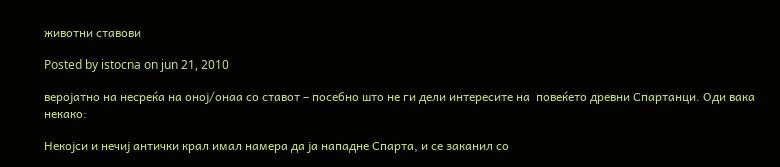животни ставови

Posted by istocna on jun 21, 2010

веројатно на несреќа на оној/онаа со ставот – посебно што не ги дели интересите на  повеќето древни Спартанци. Оди вака некако:

Некојси и нечиј антички крал имал намера да ја нападне Спарта, и се заканил со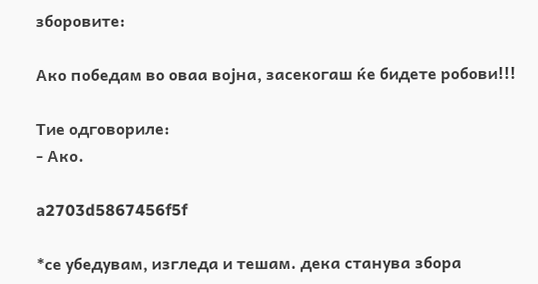зборовите:

Ако победам во оваа војна, засекогаш ќе бидете робови!!!

Тие одговориле:
- Ако.

a2703d5867456f5f

*се убедувам, изгледа и тешам. дека станува збора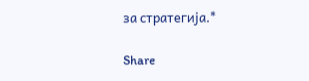за стратегија.*

Share